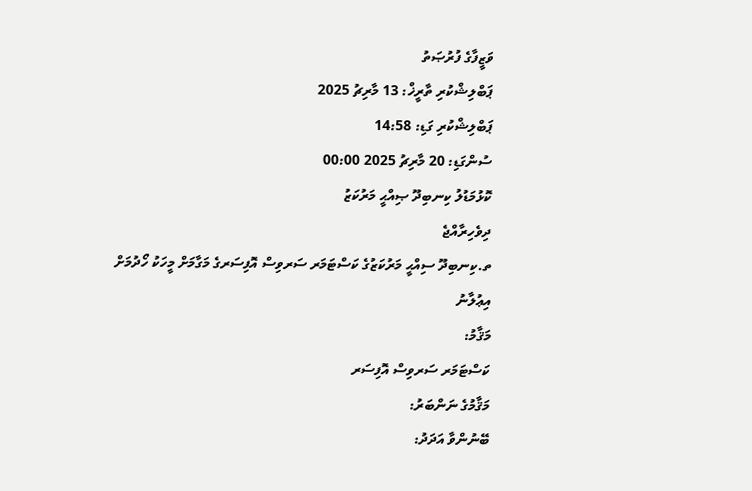ވަޒީފާގެ ފުރުޞަތު
ޕަބްލިޝްކުރި ތާރީޚް: 13 މާރިޗު 2025
ޕަބްލިޝްކުރި ގަޑި: 14:58
ސުންގަޑި: 20 މާރިޗު 2025 00:00
ކޮޅުމަޑުލު ކިނބިދޫ ޞިއްޙީ މަރުކަޒު
ދިވެހިރާއްޖެ
ތ.ކިނބިދޫ ސިއްޙީ މަރުކަޒުގެ ކަސްޓަމަރ ސަރވިސް އޮފިސަރގެ މަގާމަށް މީހަކު ހޯދުމަށް
އިޢުލާނު
މަޤާމު:
ކަސްޓަމަރ ސަރވިސް އޮފިސަރ
މަޤާމުގެ ނަންބަރު:
ބޭނުންވާ އަދަދު: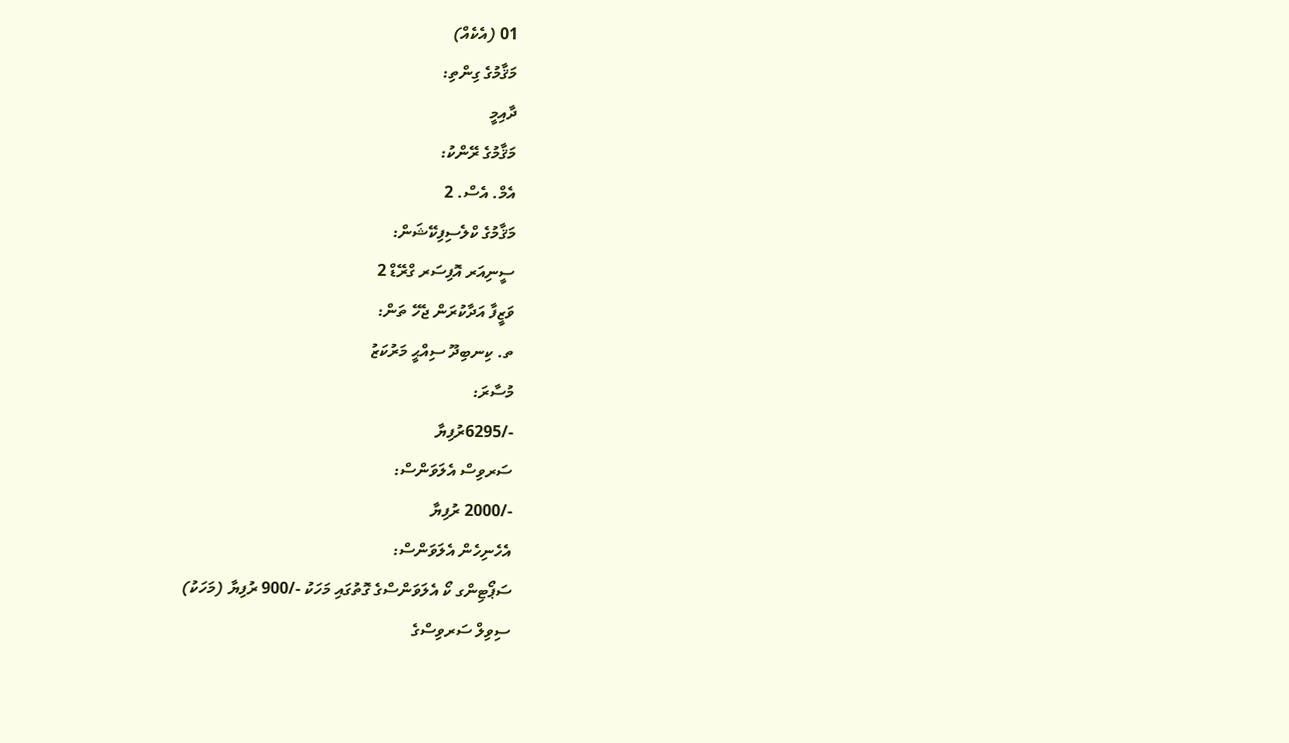01 (އެކެއް)
މަޤާމުގެ ގިންތި:
ދާއިމީ
މަޤާމުގެ ރޭންކު:
އެމް. އެސް. 2
މަޤާމުގެ ކްލެސިފިކޭޝަން:
ސީނިއަރ އޮފިސަރ ގްރޭޑް 2
ވަޒީފާ އަދާކުރަން ޖެހޭ ތަން:
ތ. ކިނބިދޫ ސިއްޙީ މަރުކަޒު
މުސާރަ:
-/6295ރުފިޔާ
ސަރވިސް އެލަވަންސް:
-/2000 ރުފިޔާ
އެހެނިހެން އެލަވަންސް:
ސަޕޯޓިންގ ކޯ އެލަވަންސްގެ ގޮތުގައި މަހަކު -/900 ރުފިޔާ (މަހަކު)
ސިވިލް ސަރވިސްގެ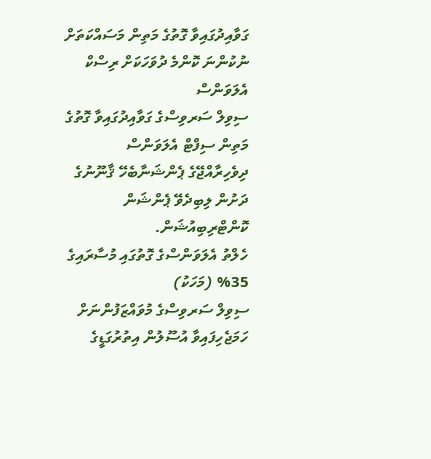ގަވާއިދުގައިވާ ގޮތުގެ މަތިން މަސައްކަތަށް ނުކުންނަ ކޮންމެ ދުވަހަކަށް ރިސްކް އެލަވަންސް
ސިވިލް ސަރވިސްގެ ގަވާއިދުގައިވާ ގޮތުގެ މަތިން ސިފްޓް އެލަވަންސް
ދިވެހިރާއްޖޭގެ ޕެންޝަނާބެހޭ ޤާނޫނުގެ ދަށުން ލިބިދެވޭ ޕެންޝަން ކޮންޓްރިބިއުޝަން.
ހެލްތު އެލަވަންސްގެ ގޮތުގައި މުސާރައިގެ 35% (މަހަކު)
ސިވިލް ސަރވިސްގެ މުވައްޒަފުންނަށް ހަމަޖެހިފައިވާ އުސޫލުން އިތުރުގަޑީގެ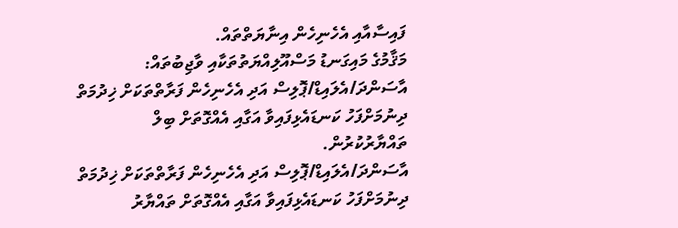ފައިސާއާއި އެހެނިހެން އިނާޔަތްތައް.
މަޤާމުގެ މައިގަނޑު މަސްއޫލިއްޔަތުތަކާއި ވާޖިބުތައް:
އާސަންދަ/އެލައިޑް/ޕޮލިސް އަދި އެހެނިހެން ފަރާތްތަކަށް ޚިދުމަތް ދިނުމަށްފަހު ކަނޑައެޅިފައިވާ އަގާއި އެއްގޮތަށް ބިލް ތައްޔާރުކުރުން.
އާސަންދަ/އެލައިޑް/ޕޮލިސް އަދި އެހެނިހެން ފަރާތްތަކަށް ޚިދުމަތް ދިނުމަށްފަހު ކަނޑައެޅިފައިވާ އަގާއި އެއްގޮތަށް ތައްޔާރު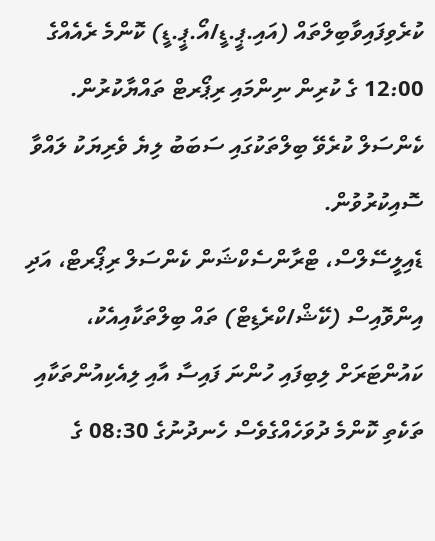ކުރެވިފައިވާބިލްތައް (އައި.ޕީ.ޑީ/އޯ.ޕީ.ޑީ) ކޮންމެ ރެއެއްގެ 12:00 ގެ ކުރިން ނިންމައި ރިޕޯރޓް ތައްޔާކުރުން.
ކެންސަލް ކުރެވޭ ބިލްތަކުގައި ސަބަބު ލިޔެ ވެރިޔަކު ލައްވާ ސޮއިކުރުވުން.
ޑެއިލީސޭލްސް، ޓްރާންސެކްޝަން ކެންސަލް ރިޕޯރޓް، އަދި އިންވޮއިސް (ކޭޝް/ކްރެޑިޓް) ތައް ބިލްތަކާއިއެކު، ކައުންޓަރަށް ލިބިފައި ހުންނަ ފައިސާ އާއި ލިއެކިއުންތަކާއި ތަކެތި ކޮންމެ ދުވަހެއްގެވެސް ހެނދުނުގެ 08:30 ގެ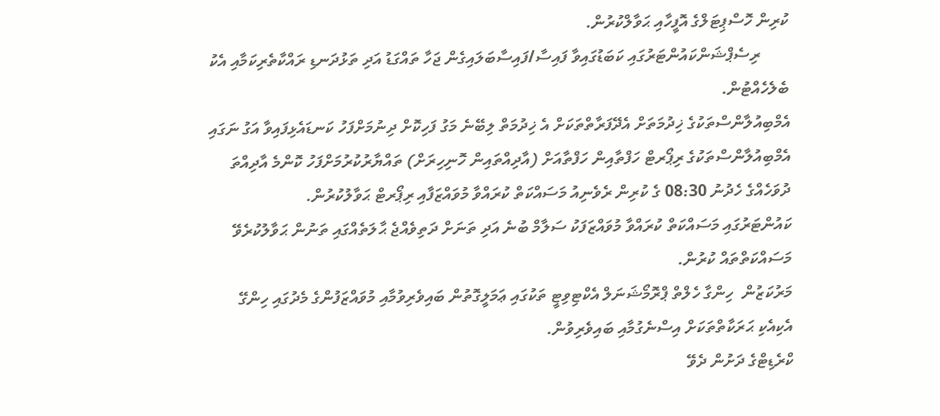ކުރިން ހޮސްޕިޓަލްގެ އޮފީހާއި ޙަވާލްކުރުން.
       ރިސެޕްޝަންކައުންޓަރުގައި ކަބަޑުގައިވާ ފައިސާ/ފައިސާބަލައިގެން ޖަހާ ތައްގަޑު އަދި ތަޅުދަނޑި ރައްކާތެރިކަމާއި އެކު ބެލެހެއްޓުން.
އެމްބިއުލާންސްތަކުގެ ޚިދުމަތަށް އެދޭފަރާތްތަކަށް އެ ޚިދުމަތް ލިބޭނެ މަގު ފަހިކޮށް ދިނުމަށްފަހު ކަނޑައެޅިފައިވާ އަގު ނަގައި އެމްބިއުލާންސްތަކުގެ ރިޕޯރޓް ހަފްތާއިން ހަފްތާއަށް (އާދިއްތައިން ހޮނިހިރަށް) ތައްޔާރުކުރުމަށްފަހު ކޮންމެ އާދިއްތަ ދުވަހެއްގެ ހެދުނު 08:30 ގެ ކުރިން ރެވެނިއު މަސައްކަތް ކުރައްވާ މުވައްޒަފާއި ރިޕޯރޓް ޙަވާލުކުރުން.
ކައުންޓަރުގައި މަސައްކަތް ކުރައްވާ މުވައްޒަފަކު ސަލާމް ބުނެ އަދި ތަނަށް ދަތިވެއްޖެ ޙާލަތެއްގައި ތަނުން ޙަވާލުކުރެވޭ މަސައްކަތްތައް ކުރުން.
މަރުކަޒުން  ހިންގާ ހެލްތް ޕްރޮމޯޝަނަލް އެކްޓިވިޓީ ތަކުގައި ޢަމަލީގޮތުން ބައިވެރިވުމާއި މުވައްޒަފުންގެ މެދުގައި ހިންގޭ އެކިއެކި ޙަރަކާތްތަކަށް އިސްނެގުމާއި ބައިވެރިވުން.
ކްރެޑިޓްގެ ދަށުން ދެވޭ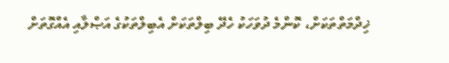ޚިދްމަތްތަކަށް، ކޮންމެ ދުވަހަކު ހެދޭ ބިލްތަކަށް އެބިލްތަކުގެ އަޞްލާއި އެއްގޮތަށް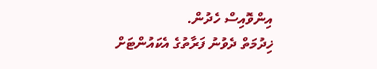އިންވޮއިސް ހެދުން.
ޚިދުމަތް ދެވުނު ފަރާތުގެ އެކައުންޓަށް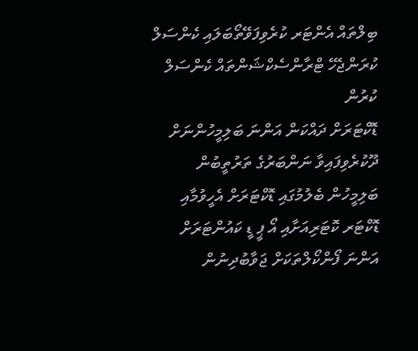ބިލްތައް އެންޓަރ ކުރެވިފަވޭތޯބަލައި ކެންސަލް ކުރަންޖެހޭ ޓްރާންސެކްޝަންތައް ކެންސަލް ކުރުން
ޑޮކްޓަރަށް ދައްކަން އަންނަ ބަލިމީހުންނަށް ދޫކުރެވިފައިވާ ނަންބަރުގެ ތަރުތީބުން ބަލިމީހުން ބެލުމުގައި ޑޮކްޓަރަށް އެހީވުމާއި ޑޮކްޓަރ ކޮޓަރިއަށާއި އޯ ޕީ ޑީ ކައުންޓަރަށް އަންނަ ފޯންކޯލްތަކަށް ޖަވާބުދިނުން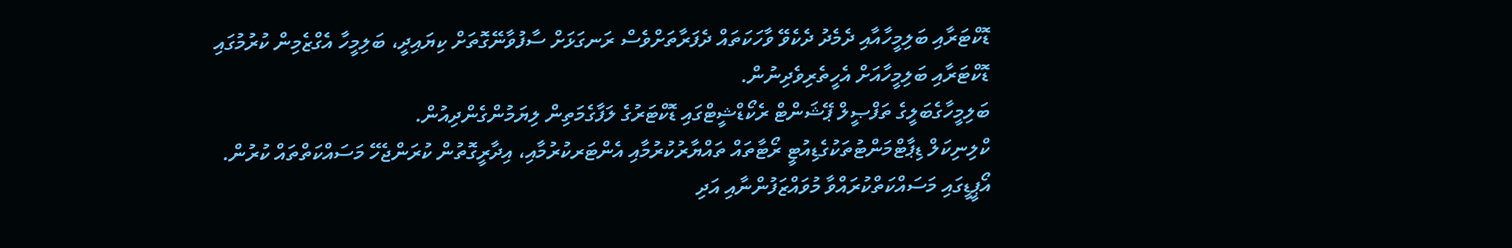ޑޮކްޓަރާއި ބަލިމީހާއާއި ދެމެދު ދެކެވޭ ވާހަކަތައް ދެފަރާތަށްވެސް ރަނގަޅަށް ސާފުވާނޭގޮތަށް ކިޔައިދީ، ބަލިމީހާ އެގްޒެމިން ކުރުމުގައި ޑޮކްޓަރާއި ބަލިމީހާއަށް އެހީތެރިވެދިނުން.
ބަލިމީހާގެބަލީގެ ތަފްޞީލް ޕޭޝަންޓް ރެކޯޑްޝީޓްގައި ޑޮކްޓަރުގެ ލަފާގެމަތިން ލިޔަމުންގެންދިއުން.
ކްލިނިކަލް ޑިޕާޓްމަންޓުތަކުގެޑިއުޓީ ރޯޓާތައް ތައްޔާރުކުރުމާއި އެންޓަރކުރުމާއި، އިދާރީގޮތުން ކުރަންޖެހޭ މަސައްކަތްތައް ކުރުން.
އޯޕީޑީގައި މަސައްކަތްކުރައްވާ މުވައްޒަފުންނާއި އަދި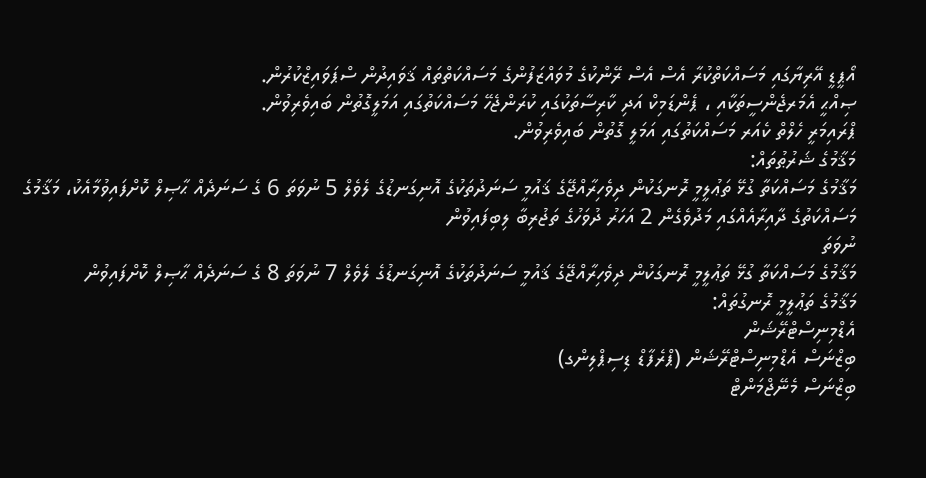އޯޕީޑީ އޭރިޔާގައި މަސައްކަތްކުރާ އެސް އެސް ރޭންކުގެ މުވައްޒަފުންގެ މަސައްކަތްތައް ޤަވައިދުން ސްޕަވައިޒްކުރުން.
ޞިއްޙީ އެމަރޖެންސީތަކާއި ، ޕެންޑަމިކް އަދި ކާރިސާތަކުގައި ކުރަންޖެހޭ މަސައްކަތުގައި އަމަލީގޮތުން ބައިވެރިވުން.
ޕްރައިމަރީ ހެލްތް ކެއަރ މަސައްކަތުގައި އަމަލީ ގޮތުން ބައިވެރިވުން.
މަޤާމުގެ ޝަރުޠުތައް:
މަޤާމުގެ މަސައްކަތާ ގުޅޭ ތަޢުލީމީ ރޮނގަކުން ދިވެހިރާއްޖޭގެ ޤައުމީ ސަނަދުތަކުގެ އޮނިގަނޑުގެ ލެވެލް 5 ނުވަތަ 6 ގެ ސަނަދެއް ޙާޞިލް ކޮށްފައިވުމާއެކު، މަޤާމުގެ މަސައްކަތުގެ ދާއިރާއެއްގައި މަދުވެގެން 2 އަހަރު ދުވަހުގެ ތަޖުރިބާ ލިބިފައިވުން
ނުވަތަ
މަޤާމުގެ މަސައްކަތާ ގުޅޭ ތަޢުލީމީ ރޮނގަކުން ދިވެހިރާއްޖޭގެ ޤައުމީ ސަނަދުތަކުގެ އޮނިގަނޑުގެ ލެވެލް 7 ނުވަތަ 8 ގެ ސަނަދެއް ޙާޞިލް ކޮށްފައިވުން
މަޤާމުގެ ތަޢުލީމީ ރޮނގުތައް:
އެޑްމިނިސްޓްރޭޝަން
ބިޒްނަސް އެޑްމިނިސްޓްރޭޝަން (ޕްރެފާޑް ޑިސިޕްލިންގ)
ބިޒްނަސް މެނޭޖްމަންޓް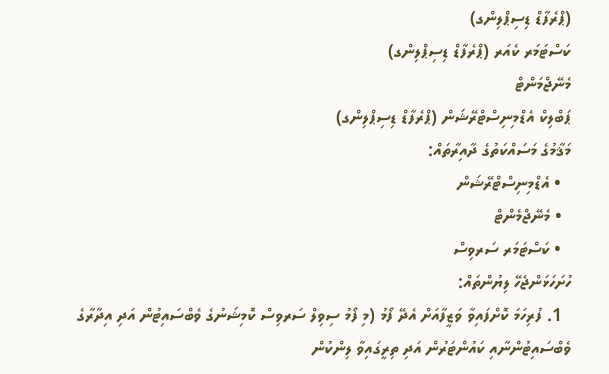(ޕްރެފާޑް ޑިސިޕްލިންގ)
ކަސްޓަމަރ ކެއަރ (ޕްރެފާޑް ޑިސިޕްލިންގ)
މެނޭޖްމަންޓް
ޕަބްލިކް އެޑްމިނިސްޓްރޭޝަން (ޕްރެފާޑް ޑިސިޕްލިންގ)
މަޤާމުގެ މަސައްކަތުގެ ދާއިރާތައް:
  • އެޑްމިނިސްޓްރޭޝަން
  • މެނޭޖްމެންޓް
  • ކަސްޓަމަރ ސަރވިސް
ހުށަހަޅަންޖެހޭ ލިޔުންތައް:
  1. ފުރިހަމަ ކޮށްފައިވާ ވަޒީފާއަށް އެދޭ ފޯމު (މި ފޯމު ސިވިލް ސަރވިސް ކޮމިޝަނުގެ ވެބްސައިޓުން އަދި އިދާރާގެ ވެބްސައިޓުންނާއި ކައުންޓަރުން އަދި ތިރީގައިވާ ލިންކުން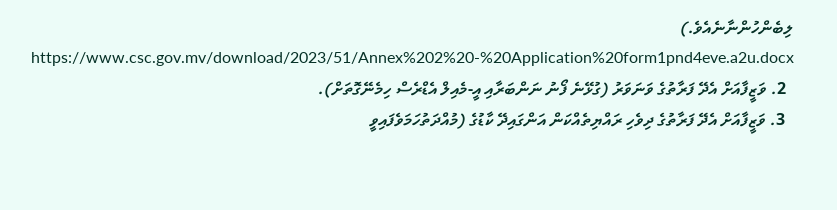ލިބެންހުންނާނެއެވެ.)  https://www.csc.gov.mv/download/2023/51/Annex%202%20-%20Application%20form1pnd4eve.a2u.docx
  2. ވަޒީފާއަށް އެދޭ ފަރާތުގެ ވަނަވަރު (ގުޅޭނެ ފޯނު ނަންބަރާއި އީ-މެއިލް އެޑްރެސް ހިމެނޭގޮތަށް).
  3. ވަޒީފާއަށް އެދޭ ފަރާތުގެ ދިވެހި ރައްޔިތެއްކަން އަންގައިދޭ ކާޑުގެ (މުއްދަތުހަމަވެފައިވީ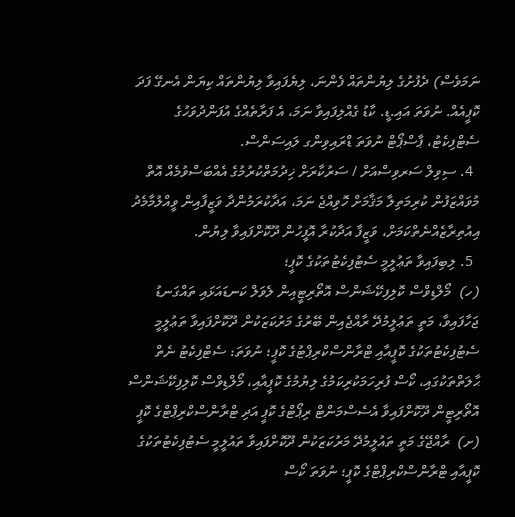ނަމަވެސް) ދެފުށުގެ ލިޔުންތައް ފެންނަ، ލިޔެފައިވާ ލިޔުންތައް ކިޔަން އެނގޭ ފަދަ ކޮޕީއެއް. ނުވަތަ އައި.ޑީ. ކާޑު ގެއްލިފައިވާ ނަމަ، އެ ފަރާތެއްގެ އުފަންދުވަހުގެ ސެޓްފިކެޓު، ޕާސްޕޯޓް ނުވަތަ ޑްރައިވިންގ ލައިސަންސް.
  4. ސިވިލް ސަރވިސްއަށް / ސަރުކާރަށް ޚިދުމަތްކުރުމުގެ އެއްބަސްވުމެއް އޮތް މުވައްޒަފުން ކުރިމަތިލާ މަޤާމަށް ހޮވިއްޖެ ނަމަ، އަދާކުރަމުންދާ ވަޒީފާއިން ވީއްލުމާމެދު އިއުތިރާޒެއްނެތްކަމަށް، ވަޒީފާ އަދާކުރާ އޮފީހުން ދޫކޮށްފައިވާ ލިޔުން.
  5. ލިބިފައިވާ ތަޢުލީމީ ސެޓުފިކެޓުތަކުގެ ކޮޕީ؛
(ހ)  މޯލްޑިވްސް ކޮލިފިކޭޝަންސް އޮތޯރިޓީއިން ލެވަލް ކަނޑައަޅައި ތައްގަނޑު ޖަހާފައިވާ، މަތީ ތަޢުލީމުދޭ ރާއްޖެއިން ބޭރުގެ މަރުކަޒަކުން ދޫކޮށްފައިވާ ތަޢުލީމީ ސެޓުފިކެޓުތަކުގެ ކޮޕީއާއި ޓްރާންސްކްރިޕްޓުގެ ކޮޕީ؛ ނުވަތަ: ސެޓްފިކެޓު ނެތް ޙާލަތްތަކުގައި، ކޯސް ފުރިހަމަކުރިކަމުގެ ލިޔުމުގެ ކޮޕީއާއި، މޯލްޑިވްސް ކޮލިފިކޭޝަންސް އޮތޯރިޓީން ދޫކޮށްފައިވާ އެސެސްމަންޓް ރިޕޯޓްގެ ކޮޕީ އަދި ޓްރާންސްކްރިޕްޓްގެ ކޮޕީ
(ށ)  ރާއްޖޭގެ މަތީ ތައުލީމުދޭ މަރުކަޒަކުން ދޫކޮށްފައިވާ ތައުލީމީ ސެޓުފިކެޓުތަކުގެ ކޮޕީއާއި ޓްރާންސްކްރިޕްޓްގެ ކޮޕީ؛ ނުވަތަ ކޯސް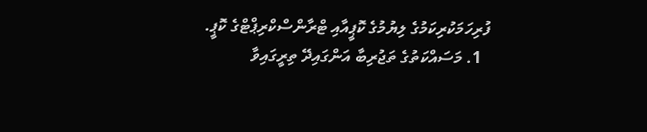ފުރިހަމަކުރިކަމުގެ ލިޔުމުގެ ކޮޕީއާއި ޓްރާންސްކްރިޕްޓްގެ ކޮޕީ.
  1. މަސައްކަތުގެ ތަޖުރިބާ އަންގައިދޭ ތިރީގައިވާ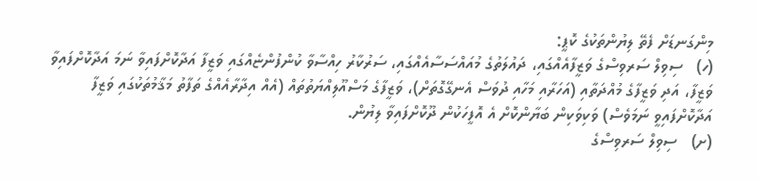މިންގަނޑަށް ފެތޭ ލިޔުންތަކުގެ ކޮޕީ:
(ހ)   ސިވިލް ސަރވިސްގެ ވަޒީފާއެއްގައި، ދައުލަތުގެ މުއައްސަސާއެއްގައި، ސަރުކާރު ހިއްސާވާ ކުންފުންޏެއްގައި ވަޒީފާ އަދާކޮށްފައިވާ ނަމަ އަދާކޮށްފައިވާ ވަޒީފާ، އަދި ވަޒީފާގެ މުއްދަތާއި (އަހަރާއި މަހާއި ދުވަސް އެނގޭގޮތަށް)، ވަޒީފާގެ މަސްއޫލިއްޔަތުތައް (އެއް އިދާރާއެއްގެ ތަފާތު މަޤާމުތަކުގައި ވަޒީފާ އަދާކޮށްފައިވީ ނަމަވެސް) ވަކިވަކިން ބަޔާންކޮށް އެ އޮފީހަކުން ދޫކޮށްފައިވާ ލިޔުން.
(ށ)   ސިވިލް ސަރވިސްގެ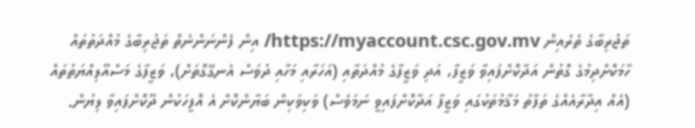ތަޖުރިބާގެ ތެރެއިން https://myaccount.csc.gov.mv/ އިން ފެންނަންނެތް ތަޖުރިބާގެ މުއްދަތުތައް ހާމަކޮށްދިމުގެ ގޮތުން އަދާކޮށްފައިވާ ވަޒީފާ، އަދި ވަޒީފާގެ މުއްދަތާއި (އަހަރާއި މަހާއި ދުވަސް އެނގޭގޮތަށް)، ވަޒީފާގެ މަސްއޫލިއްޔަތުތައް (އެއް އިދާރާއެއްގެ ތަފާތު މަޤާމުތަކުގައި ވަޒީފާ އަދާކޮށްފައިވީ ނަމަވެސް) ވަކިވަކިން ބަޔާންކޮށް އެ އޮފީހަކުން ދޫކޮށްފައިވާ ލިޔުން.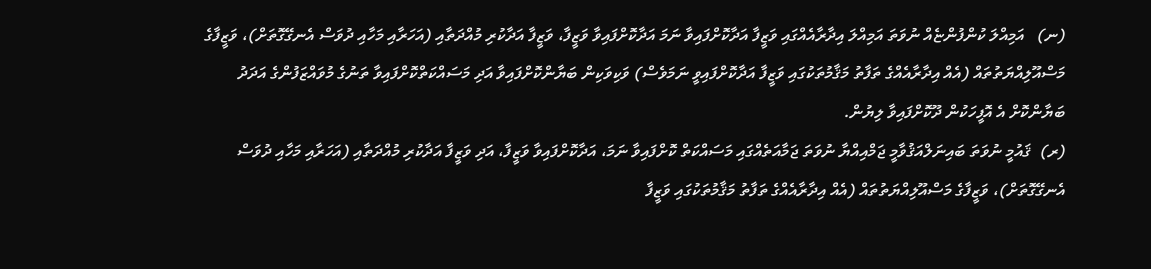(ނ)   އަމިއްލަ ކުންފުންޏެއް ނުވަތަ އަމިއްލަ އިދާރާއެއްގައި ވަޒީފާ އަދާކޮށްފައިވާ ނަމަ އަދާކޮށްފައިވާ ވަޒީފާ، ވަޒީފާ އަދާކުރި މުއްދަތާއި (އަހަރާއި މަހާއި ދުވަސް އެނގޭގޮތަށް)، ވަޒީފާގެ މަސްއޫލިއްޔަތުތައް (އެއް އިދާރާއެއްގެ ތަފާތު މަޤާމުތަކުގައި ވަޒީފާ އަދާކޮށްފައިވީ ނަމަވެސް) ވަކިވަކިން ބަޔާންކޮށްފައިވާ އަދި މަސައްކަތްކޮށްފައިވާ ތަނުގެ މުވައްޒަފުންގެ އަދަދު ބަޔާންކޮށް އެ އޮފީހަކުން ދޫކޮށްފައިވާ ލިޔުން.
(ރ)  ޤައުމީ ނުވަތަ ބައިނަލްއަޤުވާމީ ޖަމްއިއްޔާ ނުވަތަ ޖަމާއަތެއްގައި މަސައްކަތް ކޮށްފައިވާ ނަމަ، އަދާކޮށްފައިވާ ވަޒީފާ، އަދި ވަޒީފާ އަދާކުރި މުއްދަތާއި (އަހަރާއި މަހާއި ދުވަސް އެނގޭގޮތަށް)، ވަޒީފާގެ މަސްއޫލިއްޔަތުތައް (އެއް އިދާރާއެއްގެ ތަފާތު މަޤާމުތަކުގައި ވަޒީފާ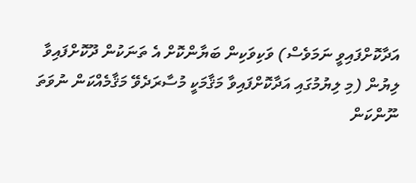އަދާކޮށްފައިވީ ނަމަވެސް) ވަކިވަކިން ބަޔާންކޮށް އެ ތަނަކުން ދޫކޮށްފައިވާ ލިޔުން (މި ލިޔުމުގައި އަދާކޮށްފައިވާ މަޤާމަކީ މުސާރަދެވޭ މަޤާމެއްކަން ނުވަތަ ނޫންކަން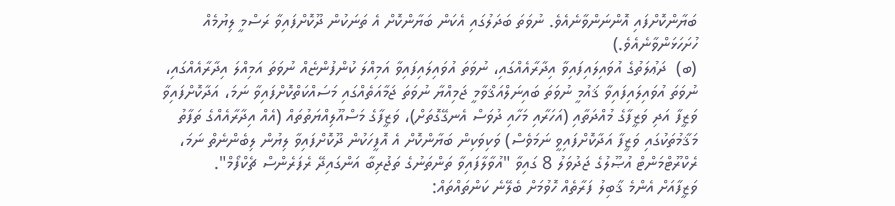ބަޔާންކޮށްފައި އޮންނަންވާނެއެވެ. ނުވަތަ ބަދަލުގައި އެކަން ބަޔާންކޮށް އެ ތަނަކުން ދޫކޮށްފައިވާ ރަސްމީ ލިޔުމެއް ހުށަހަޅަންވާނެއެވެ.)
(ބ)  ދަޢުލަތުގެ އުވައިލައިފައިވާ އިދާރާއެއްގައި، ނުވަތަ އުވައިލައިފައިވާ އަމިއްލަ ކުންފުންޏެއް ނުވަތަ އަމިއްލަ އިދާރާއެއްގައި، ނުވަތަ އުވައިލައިފައިވާ ޤައުމީ ނުވަތަ ބައިނަލްއަޤްވާމީ ޖަމިއްޔާ ނުވަތަ ޖަމާއަތެއްގައި މަސައްކަތްކޮށްފައިވާ ނަމަ، އަދާކޮށްފައިވާ ވަޒީފާ އަދި ވަޒީފާގެ މުއްދަތާއި (އަހަރާއި މަހާއި ދުވަސް އެނގޭގޮތަށް)، ވަޒީފާގެ މަސްއޫލިއްޔަތުތައް (އެއް އިދާރާއެއްގެ ތަފާތު މަޤާމުތަކުގައި ވަޒީފާ އަދާކޮށްފައިވީ ނަމަވެސް) ވަކިވަކިން ބަޔާންކޮށް އެ އޮފީހަކުން ދޫކޮށްފައިވާ ލިޔުން ލިބެންނެތް ނަމަ، ރެކްރޫޓްމަންޓް އުޞޫލުގެ ޖަދުވަލު 8 ގައިވާ "އުވާލާފައިވާ ތަންތަނުގެ ތަޖުރިބާ އަންގައިދޭ ރެފަރެންސް ޗެކްފޯމް".
ވަޒީފާއަށް އެންމެ ޤާބިލު ފަރާތެއް ހޮވުމަށް ބެލޭނެ ކަންތައްތައް: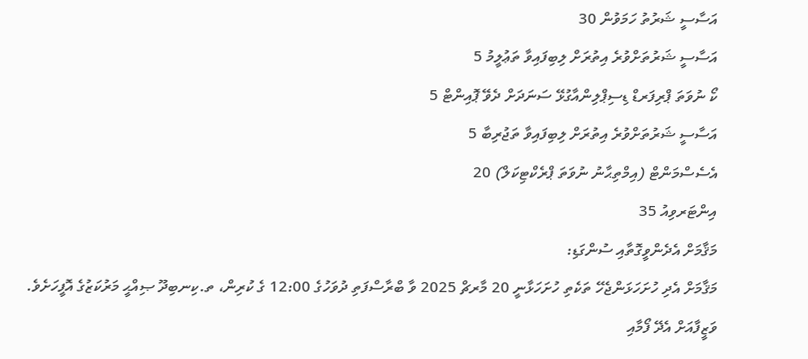އަސާސީ ޝަރުތު ހަމަވުން 30
އަސާސީ ޝަރުތަށްވުރެ އިތުރަށް ލިބިފައިވާ ތަޢުލީމު 5
ކޯ ނުވަތަ ޕްރިފަރޑް ޑިސިޕްލިންއާގުޅޭ ސަނަދަށް ދެވޭ ޕޮއިންޓް 5
އަސާސީ ޝަރުތަށްވުރެ އިތުރަށް ލިބިފައިވާ ތަޖުރިބާ 5
އެސެސްމަންޓް (އިމްތިޙާނު ނުވަތަ ޕްރެކްޓިކަލް) 20
އިންޓަރވިއު 35
މަޤާމަށް އެދެންވީގޮތާއި ސުންގަޑި:
މަޤާމަށް އެދި ހުށަހަޅަންޖެހޭ ތަކެތި ހުށަހަޅާނީ 20 މާރޗް 2025 ވާ ބްރާސްފަތި ދުވަހުގެ 12:00 ގެ ކުރިން، ތ.ކިނބިދޫ ޞިއްޙީ މަރުކަޒުގެ އޮފީހަށެވެ. ވަޒީފާއަށް އެދޭ ފޯމާއި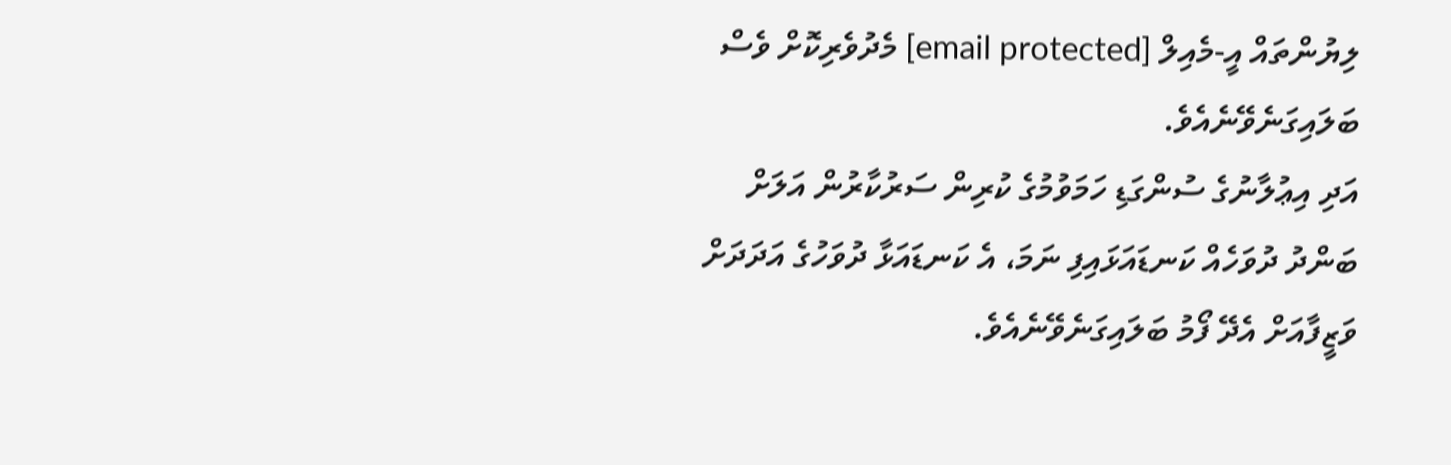ލިޔުންތައް އީ-މެއިލް [email protected] މެދުވެރިކޮށް ވެސް ބަލައިގަނެވޭނެއެވެ.
އަދި އިޢުލާނުގެ ސުންގަޑި ހަމަވުމުގެ ކުރިން ސަރުކާރުން އަލަށް ބަންދު ދުވަހެއް ކަނޑައަޅައިފި ނަމަ، އެ ކަނޑައަޅާ ދުވަހުގެ އަދަދަށް ވަޒީފާއަށް އެދޭ ފޯމު ބަލައިގަނެވޭނެއެވެ.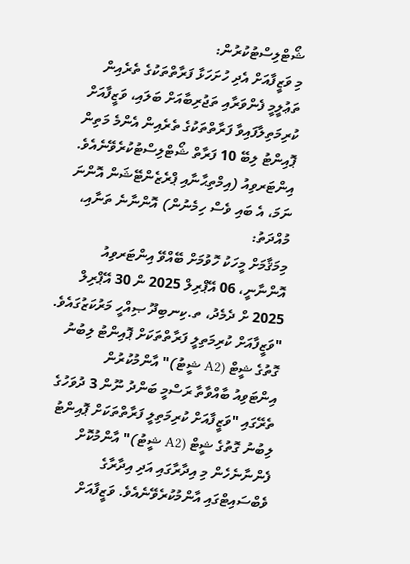ޝޯޓްލިސްޓުކުރުން:
މި ވަޒީފާއަށް އެދި ހުށަހަޅާ ފަރާތްތަކުގެ ތެރެއިން ތަޢުލީމީ ފެންވަރާއި ތަޖުރިބާއަށް ބަލައި، ވަޒީފާއަށް ކުރިމަތިލާފައިވާ ފަރާތްތަކުގެ ތެރެއިން އެންމެ މަތިން ޕޮއިންޓު ލިބޭ 10 ފަރާތް ޝޯޓްލިސްޓުކުރެވޭނެއެވެ.
އިންޓަރވިއު (އިމްތިޙާނާއި ޕްރެޒެންޓޭޝަން އޮންނަ ނަމަ، އެ ބައި ވެސް ހިމެނުން) އޮންނާނެ ތަނާއި، މުއްދަތު:
މިމަޤާމަށް މީހަކު ހޮވުމަށް ބޭއްވޭ އިންޓަރވިއު އޮންނާނީ، 06 އޭޕްރިލް 2025 ން 30 އޭޕްރިލް 2025 ށް ދެމެދު، ތ.ކިނބިދޫ ޞިއްހީ މަރުކަޒުގައެވެ.
"ވަޒީފާއަށް ކުރިމަތިލީ ފަރާތްތަކަށް ޕޮއިންޓު ލިބުނު ގޮތުގެ ޝީޓް (A2 ޝީޓު)" އާންމުކުރުން
އިންޓަވިއު ބާއްވާތާ ރަސްމީ ބަންދު ނޫން 3 ދުވަހުގެ ތެރޭގައި "ވަޒީފާއަށް ކުރިމަތިލީ ފަރާތްތަކަށް ޕޮއިންޓު ލިބުނު ގޮތުގެ ޝީޓް (A2 ޝީޓު)" އާންމުކޮށް ފެންނާނެހެން މި އިދާރާގައި އަދި އިދާރާގެ ވެބްސައިޓްގައި އާންމުކުރެވޭނެއެވެ. ވަޒީފާއަށް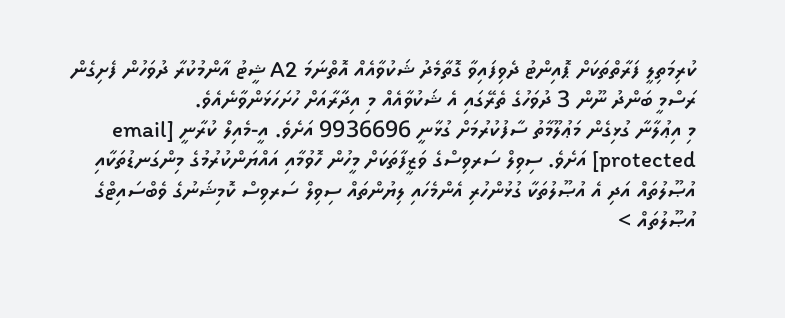ކުރިމަތިލީ ފަރާތްތަކަށް ޕޮއިންޓު ދެވިފައިވާ ގޮތާމެދު ޝަކުވާއެއް އޮތްނަމަ A2 ޝީޓު އާންމުކުރާ ދުވަހުން ފެށިގެން ރަސްމީ ބަންދު ނޫން 3 ދުވަހުގެ ތެރޭގައި އެ ޝަކުވާއެއް މި އިދާރާއަށް ހުށަހަޅަންވާނެއެވެ.
މި އިޢުލާނާ ގުޅިގެން މަޢުލޫމާތު ސާފުކުރުމަށް ގުޅާނީ 9936696 އަށެވެ. އީ-މެއިލް ކުރާނީ [email protected] އަށެވެ. ސިވިލް ސަރވިސްގެ ވަޒީފާތަކަށް މީހުން ހޮވުމާއި އައްޔަންކުރުމުގެ މިންގަނޑުތަކާއި އުޞޫލުތައް އަދި އެ އުޞޫލުތަކާ ގުޅުންހުރި އެންމެހައި ލިޔުންތައް ސިވިލް ސަރވިސް ކޮމިޝަނުގެ ވެބްސައިޓްގެ އުޞޫލުތައް >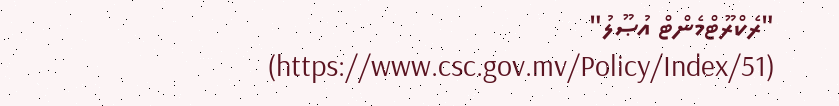"ރެކްރޫޓްމެންޓް އުޞޫލު" (https://www.csc.gov.mv/Policy/Index/51)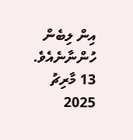އިން ލިބެން ހުންނާނެއެވެ.
13 މާރިޗު 2025